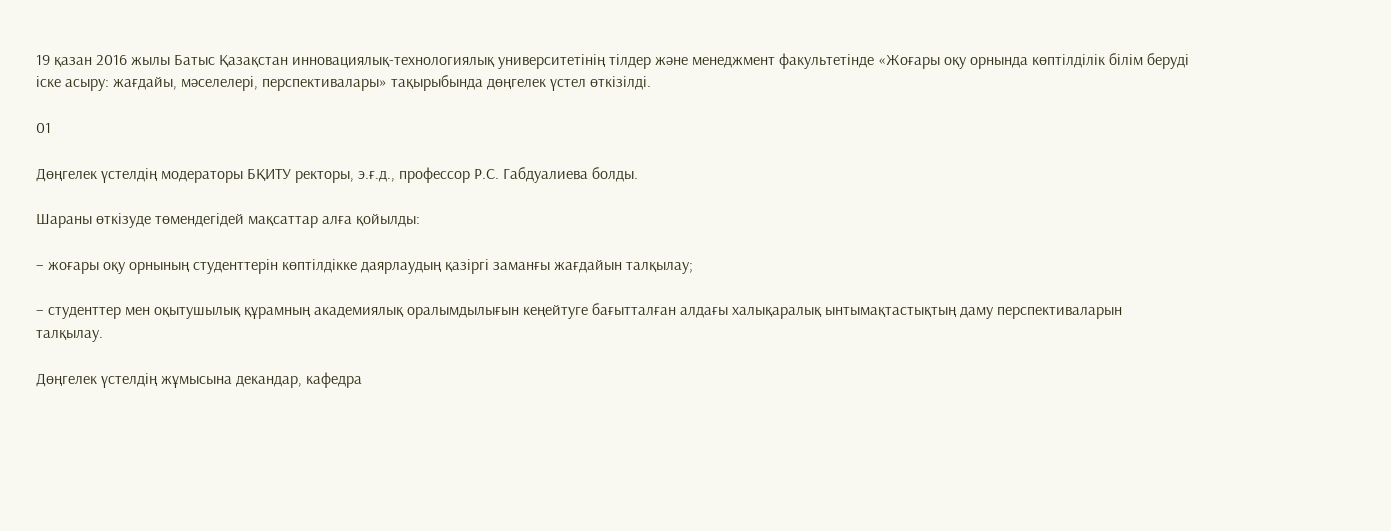19 қазан 2016 жылы Батыс Қазақстан инновациялық-технологиялық университетінің тілдер және менеджмент факультетінде «Жоғары оқу орнында көптілділік білім беруді іске асыру: жағдайы, мәселелері, перспективалары» тақырыбында дөңгелек үстел өткізілді.

01

Дөңгелек үстелдің модераторы БҚИТУ ректоры, э.ғ.д., профессор Р.С. Габдуалиева болды.

Шараны өткізуде төмендегідей мақсаттар алға қойылды:

– жоғары оқу орнының студенттерін көптілдікке даярлаудың қазіргі заманғы жағдайын талқылау;

– студенттер мен оқытушылық құрамның академиялық оралымдылығын кеңейтуге бағытталған алдағы халықаралық ынтымақтастықтың даму перспективаларын талқылау.

Дөңгелек үстелдің жұмысына декандар, кафедра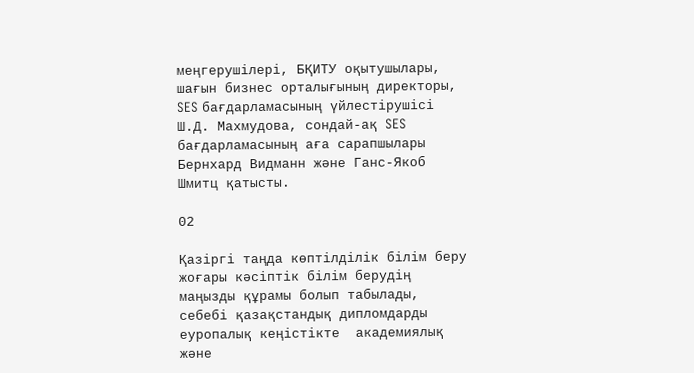меңгерушілері, БҚИТУ оқытушылары, шағын бизнес орталығының директоры, SES бағдарламасының үйлестірушісі Ш.Д. Махмудова, сондай-ақ SES бағдарламасының аға сарапшылары  Бернхард Видманн және Ганс-Якоб Шмитц қатысты.

02

Қазіргі таңда көптілділік білім беру жоғары кәсіптік білім берудің маңызды құрамы болып табылады, себебі қазақстандық дипломдарды еуропалық кеңістікте  академиялық және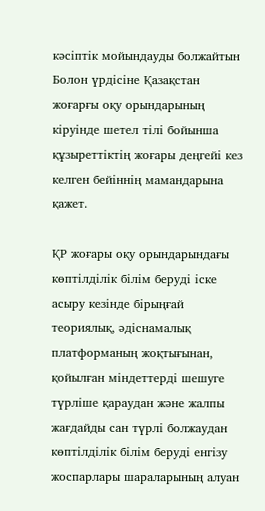кәсіптік мойындауды болжайтын Болон үрдісіне Қазақстан жоғарғы оқу орындарының кіруінде шетел тілі бойынша құзыреттіктің жоғары деңгейі кез келген бейіннің мамандарына қажет.

ҚР жоғары оқу орындарындағы көптілділік білім беруді іске асыру кезінде бірыңғай теориялық, әдіснамалық платформаның жоқтығынан, қойылған міндеттерді шешуге түрліше қараудан және жалпы жағдайды сан түрлі болжаудан көптілділік білім беруді енгізу жоспарлары шараларының алуан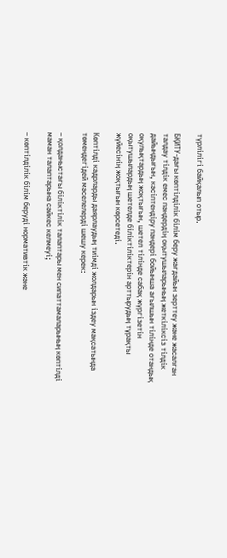түрлілігі байқалып отыр.

БҚИТУ-дағы көптілділік білім беру жағдайын зерттеу және жасалған талдау тілдік емес пәндердің оқытушыларының жеткіліксіз тілдік дайындығын, кәсіптендіру пәндері бойынша ағылшын тілінде отандық оқулықтардың жоқтығын, шетел тілінде сабақ жүргізетін оқытушылардың шетелде біліктіліктерін арттырудың тұрақты жүйесінің жоқтығын көрсетеді.

Көптілді кадрларды даярлаудың тиімді жолдарын іздеу мақсатында төмендегідей мәселелерді шешу керек:

– қолданыстағы біліктілік талаптары мен сипаттамаларының көптілді маман талаптарына сәйкес келмеуі;

– көптілділік білім беруді нормативтік және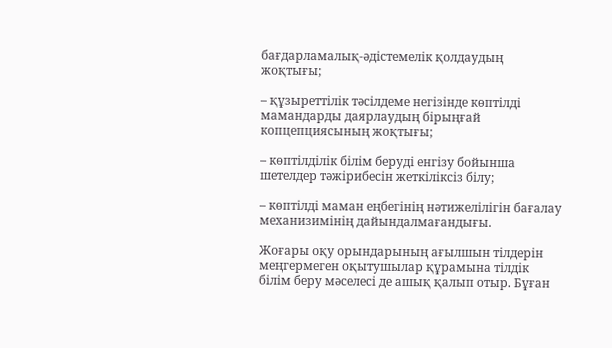бағдарламалық-әдістемелік қолдаудың жоқтығы;

– құзыреттілік тәсілдеме негізінде көптілді мамандарды даярлаудың бірыңғай копцепциясының жоқтығы;

– көптілділік білім беруді енгізу бойынша шетелдер тәжірибесін жеткіліксіз білу;

– көптілді маман еңбегінің нәтижелілігін бағалау механизимінің дайындалмағандығы.

Жоғары оқу орындарының ағылшын тілдерін меңгермеген оқытушылар құрамына тілдік білім беру мәселесі де ашық қалып отыр. Бұған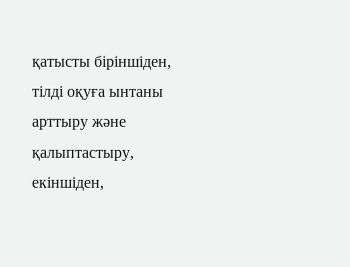қатысты біріншіден, тілді оқуға ынтаны арттыру және қалыптастыру, екіншіден,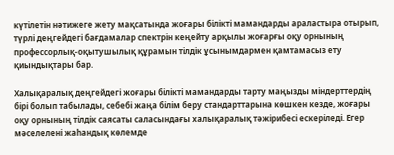күтілетін нәтижеге жету мақсатында жоғары білікті мамандарды араластыра отырып, түрлі деңгейдегі бағдамалар спектрін кеңейту арқылы жоғарғы оқу орнының профессорлық-оқытушылық құрамын тілдік ұсынымдармен қамтамасыз ету қиындықтары бар.

Халықаралық деңгейдегі жоғары білікті мамандарды тарту маңызды міндерттердің бірі болып табылады, себебі жаңа білім беру стандарттарына көшкен кезде, жоғары оқу орнының тілдік саясаты саласындағы халықаралық тәжірибесі ескеріледі. Егер мәселелені жаһандық көлемде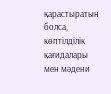қарастыратын болса, көптілділік қағидалары мен мәдени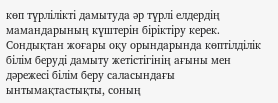көп түрлілікті дамытуда әр түрлі елдердің мамандарының күштерін біріктіру керек. Сондықтан жоғары оқу орындарында көптілділік білім беруді дамыту жетістігінің ағыны мен дәрежесі білім беру саласындағы ынтымақтастықты, соның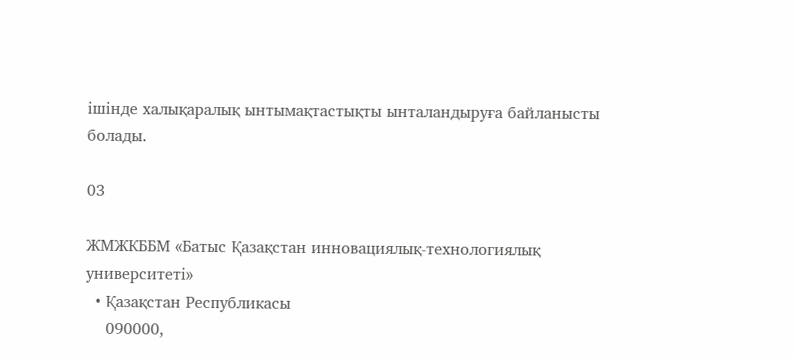ішінде халықаралық ынтымақтастықты ынталандыруға байланысты болады.

03

ЖМЖКББМ «Батыс Қазақстан инновациялық-технологиялық университеті»
  • Қазақстан Республикасы
    090000,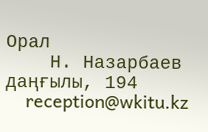Орал
    Н. Назарбаев даңғылы, 194
    reception@wkitu.kz